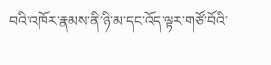བའི་འཁོར་རྣམས་ནི་ཉི་མ་དང་འོད་ལྟར་གཙོ་བོའི་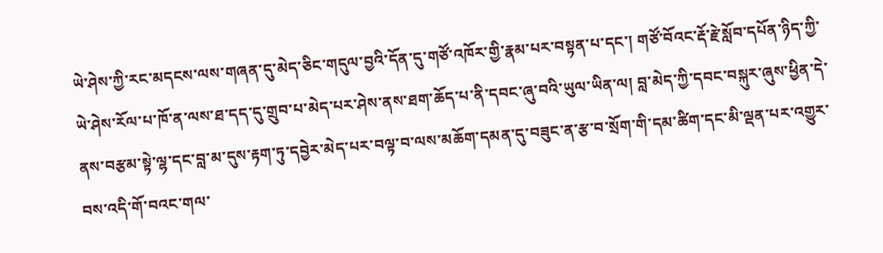ཡེ་ཤེས་ཀྱི་རང་མདངས་ལས་གཞན་དུ་མེད་ཅིང་གདུལ་བྱའི་དོན་དུ་གཙོ་འཁོར་གྱི་རྣམ་པར་བསྟན་པ་དང་། གཙོ་བོའང་རྡོ་རྗེ་སློབ་དཔོན་ཉིད་ཀྱི་ཡེ་ཤེས་རོལ་པ་ཁོ་ན་ལས་ཐ་དད་དུ་གྲུབ་པ་མེད་པར་ཤེས་ནས་ཐག་ཆོད་པ་ནི་དབང་ཞུ་བའི་ཡུལ་ཡིན་ལ། བླ་མེད་ཀྱི་དབང་བསྐུར་ཞུས་ཕྱིན་དེ་ནས་བརྩམ་སྟེ་ལྷ་དང་བླ་མ་དུས་རྟག་ཏུ་དབྱེར་མེད་པར་བལྟ་བ་ལས་མཆོག་དམན་དུ་བཟུང་ན་རྩ་བ་སྲོག་གི་དམ་ཚིག་དང་མི་ལྡན་པར་འགྱུར་བས་འདི་གོ་བའང་གལ་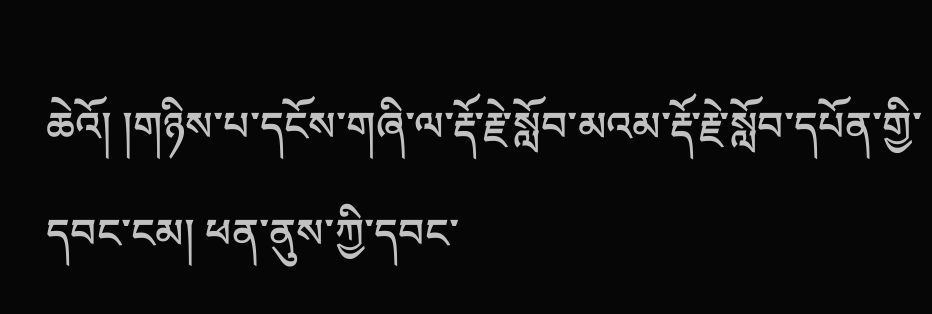ཆེའོ། །གཉིས་པ་དངོས་གཞི་ལ་རྡོ་རྗེ་སློབ་མའམ་རྡོ་རྗེ་སློབ་དཔོན་གྱི་དབང་ངམ། ཕན་ནུས་ཀྱི་དབང་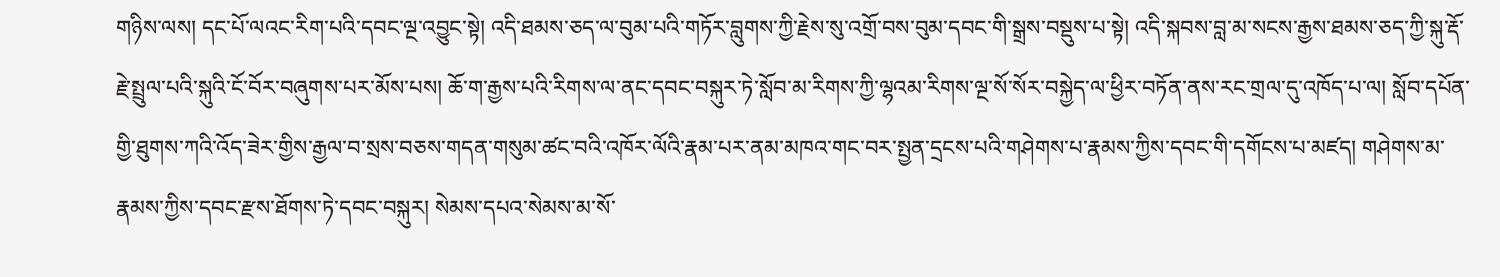གཉིས་ལས། དང་པོ་ལའང་རིག་པའི་དབང་ལྔ་འབྱུང་སྟེ། འདི་ཐམས་ཅད་ལ་བུམ་པའི་གཏོར་བླུགས་ཀྱི་རྗེས་སུ་འགྲོ་བས་བུམ་དབང་གི་སྒྲས་བསྡུས་པ་སྟེ། འདི་སྐབས་བླ་མ་སངས་རྒྱས་ཐམས་ཅད་ཀྱི་སྐུ་རྡོ་རྗེ་སྤྲུལ་པའི་སྐུའི་ངོ་བོར་བཞུགས་པར་མོས་པས། ཆོ་ག་རྒྱས་པའི་རིགས་ལ་ནང་དབང་བསྐུར་ཏེ་སློབ་མ་རིགས་ཀྱི་ལྷའམ་རིགས་ལྔ་སོ་སོར་བསྐྱེད་ལ་ཕྱིར་བཏོན་ནས་རང་གྲལ་དུ་འཁོད་པ་ལ། སློབ་དཔོན་གྱི་ཐུགས་ཀའི་འོད་ཟེར་གྱིས་རྒྱལ་བ་སྲས་བཅས་གདན་གསུམ་ཚང་བའི་འཁོར་ལོའི་རྣམ་པར་ནམ་མཁའ་གང་བར་སྤྱན་དྲངས་པའི་གཤེགས་པ་རྣམས་ཀྱིས་དབང་གི་དགོངས་པ་མཛད། གཤེགས་མ་རྣམས་ཀྱིས་དབང་རྫས་ཐོགས་ཏེ་དབང་བསྐུར། སེམས་དཔའ་སེམས་མ་སོ་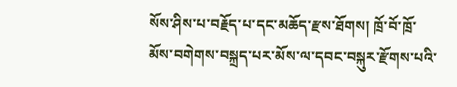སོས་ཤིས་པ་བརྗོད་པ་དང་མཆོད་རྫས་ཐོགས། ཁྲོ་བོ་ཁྲོ་མོས་བགེགས་བསྐྲད་པར་མོས་ལ་དབང་བསྐུར་རྫོགས་པའི་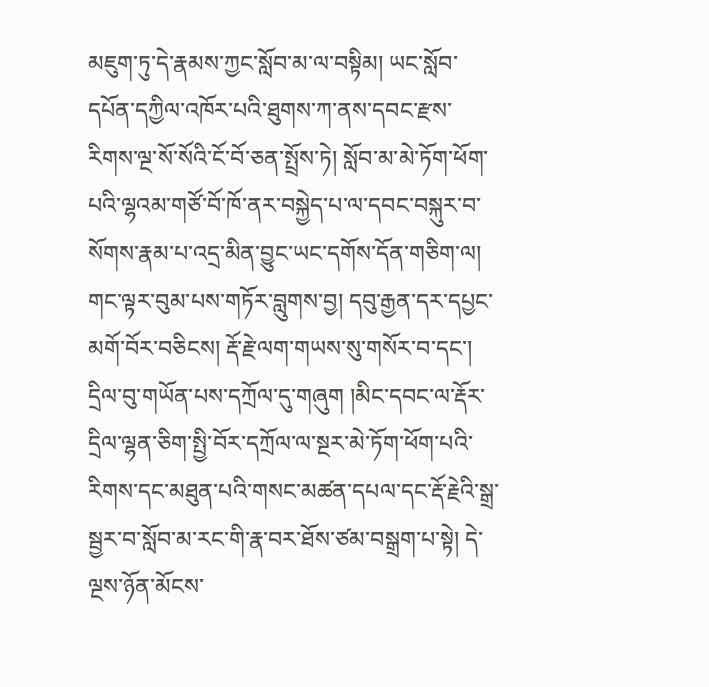མཇུག་ཏུ་དེ་རྣམས་ཀྱང་སློབ་མ་ལ་བསྟིམ། ཡང་སློབ་དཔོན་དཀྱིལ་འཁོར་པའི་ཐུགས་ཀ་ནས་དབང་རྫས་རིགས་ལྔ་སོ་སོའི་ངོ་བོ་ཅན་སྤྲོས་ཏེ། སློབ་མ་མེ་ཏོག་ཕོག་པའི་ལྷའམ་གཙོ་བོ་ཁོ་ནར་བསྐྱེད་པ་ལ་དབང་བསྐུར་བ་སོགས་རྣམ་པ་འདྲ་མིན་བྱུང་ཡང་དགོས་དོན་གཅིག་ལ། གང་ལྟར་བུམ་པས་གཏོར་བླུགས་བྱ། དབུ་རྒྱན་དར་དཔྱང་མགོ་བོར་བཅིངས། རྡོ་རྗེ་ལག་གཡས་སུ་གསོར་བ་དང་། དྲིལ་བུ་གཡོན་པས་དཀྲོལ་དུ་གཞུག །མིང་དབང་ལ་རྡོར་དྲིལ་ལྷན་ཅིག་སྤྱི་བོར་དཀྲོལ་ལ་སྔར་མེ་ཏོག་ཕོག་པའི་རིགས་དང་མཐུན་པའི་གསང་མཚན་དཔལ་དང་རྡོ་རྗེའི་སྒྲ་སྦྱར་བ་སློབ་མ་རང་གི་རྣ་བར་ཐོས་ཙམ་བསྒྲག་པ་སྟེ། དེ་ལྔས་ཉོན་མོངས་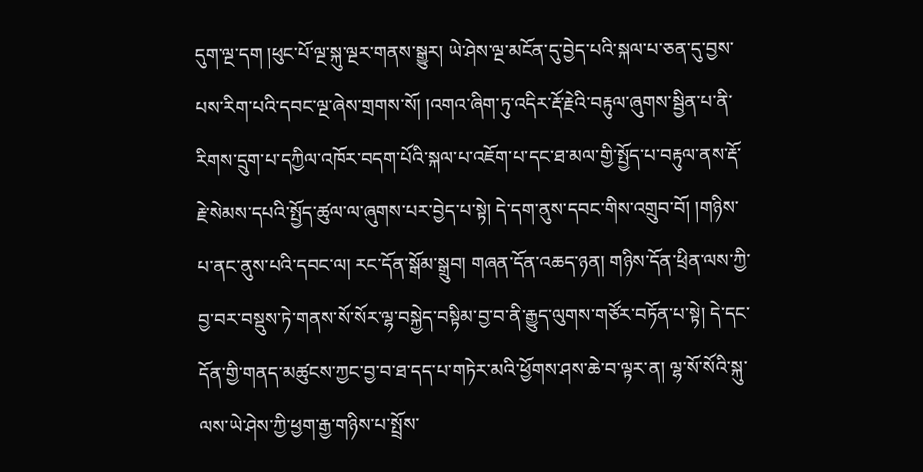དུག་ལྔ་དག །ཕུང་པོ་ལྔ་སྐུ་ལྔར་གནས་སྒྱུར། ཡེ་ཤེས་ལྔ་མངོན་དུ་བྱེད་པའི་སྐལ་པ་ཅན་དུ་བྱས་པས་རིག་པའི་དབང་ལྔ་ཞེས་གྲགས་སོ། །འགའ་ཞིག་ཏུ་འདིར་རྡོ་རྗེའི་བརྟུལ་ཞུགས་སྦྱིན་པ་ནི་རིགས་དྲུག་པ་དཀྱིལ་འཁོར་བདག་པོའི་སྐལ་པ་འཇོག་པ་དང་ཐ་མལ་གྱི་སྤྱོད་པ་བརྟུལ་ནས་རྡོ་རྗེ་སེམས་དཔའི་སྤྱོད་ཚུལ་ལ་ཞུགས་པར་བྱེད་པ་སྟེ། དེ་དག་ནུས་དབང་གིས་འགྲུབ་བོ། །གཉིས་པ་ནང་ནུས་པའི་དབང་ལ། རང་དོན་སྒོམ་སྒྲུབ། གཞན་དོན་འཆད་ཉན། གཉིས་དོན་ཕྲིན་ལས་ཀྱི་བྱ་བར་བསྡུས་ཏེ་གནས་སོ་སོར་ལྷ་བསྐྱེད་བསྟིམ་བྱ་བ་ནི་རྒྱུད་ལུགས་གཙོར་བཏོན་པ་སྟེ། དེ་དང་དོན་གྱི་གནད་མཚུངས་ཀྱང་བྱ་བ་ཐ་དད་པ་གཏེར་མའི་ཕྱོགས་ཤས་ཆེ་བ་ལྟར་ན། ལྷ་སོ་སོའི་སྐུ་ལས་ཡེ་ཤེས་ཀྱི་ཕྱག་རྒྱ་གཉིས་པ་སྤྲོས་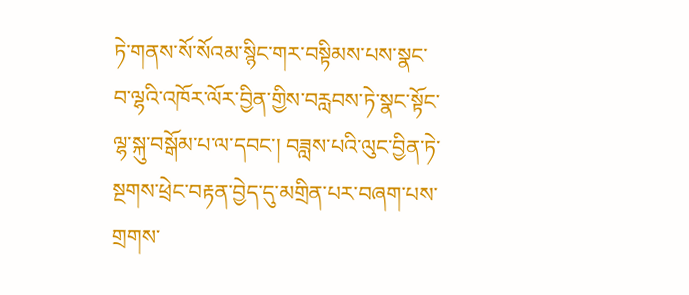ཏེ་གནས་སོ་སོའམ་སྙིང་གར་བསྟིམས་པས་སྣང་བ་ལྷའི་འཁོར་ལོར་བྱིན་གྱིས་བརླབས་ཏེ་སྣང་སྟོང་ལྷ་སྐུ་བསྒོམ་པ་ལ་དབང་། བཟླས་པའི་ལུང་བྱིན་ཏེ་སྔགས་ཕྲེང་བརྟན་བྱེད་དུ་མགྲིན་པར་བཞག་པས་གྲགས་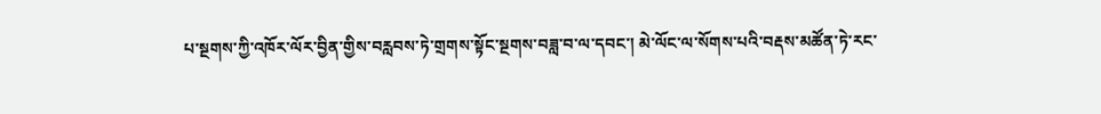པ་སྔགས་ཀྱི་འཁོར་ལོར་བྱིན་གྱིས་བརླབས་ཏེ་གྲགས་སྟོང་སྔགས་བཟླ་བ་ལ་དབང་། མེ་ལོང་ལ་སོགས་པའི་བརྡས་མཚོན་ཏེ་རང་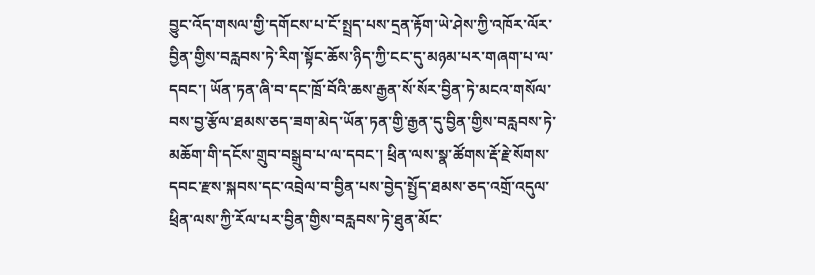བྱུང་འོད་གསལ་གྱི་དགོངས་པ་ངོ་སྤྲད་པས་དྲན་རྟོག་ཡེ་ཤེས་ཀྱི་འཁོར་ལོར་བྱིན་གྱིས་བརླབས་ཏེ་རིག་སྟོང་ཆོས་ཉིད་ཀྱི་ངང་དུ་མཉམ་པར་གཞག་པ་ལ་དབང་། ཡོན་ཏན་ཞི་བ་དང་ཁྲོ་བོའི་ཆས་རྒྱན་སོ་སོར་བྱིན་ཏེ་མངའ་གསོལ་བས་བྱ་རྩོལ་ཐམས་ཅད་ཟག་མེད་ཡོན་ཏན་གྱི་རྒྱན་དུ་བྱིན་གྱིས་བརླབས་ཏེ་མཆོག་གི་དངོས་གྲུབ་བསྒྲུབ་པ་ལ་དབང་། ཕྲིན་ལས་སྣ་ཚོགས་རྡོ་རྗེ་སོགས་དབང་རྫས་སྐབས་དང་འབྲེལ་བ་བྱིན་པས་བྱེད་སྤྱོད་ཐམས་ཅད་འགྲོ་འདུལ་ཕྲིན་ལས་ཀྱི་རོལ་པར་བྱིན་གྱིས་བརླབས་ཏེ་ཐུན་མོང་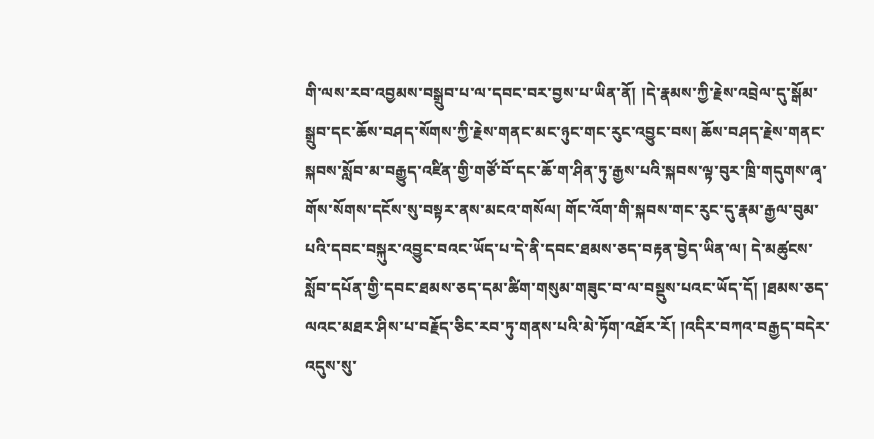གི་ལས་རབ་འབྱམས་བསྒྲུབ་པ་ལ་དབང་བར་བྱས་པ་ཡིན་ནོ། །དེ་རྣམས་ཀྱི་རྗེས་འབྲེལ་དུ་སྒོམ་སྒྲུབ་དང་ཆོས་བཤད་སོགས་ཀྱི་རྗེས་གནང་མང་ཉུང་གང་རུང་འབྱུང་བས། ཆོས་བཤད་རྗེས་གནང་སྐབས་སློབ་མ་བརྒྱུད་འཛིན་གྱི་གཙོ་བོ་དང་ཆོ་ག་ཤིན་ཏུ་རྒྱས་པའི་སྐབས་ལྟ་བུར་ཁྲི་གདུགས་ཞྭ་གོས་སོགས་དངོས་སུ་བསྟར་ནས་མངའ་གསོལ། གོང་འོག་གི་སྐབས་གང་རུང་དུ་རྣམ་རྒྱལ་བུམ་པའི་དབང་བསྐུར་འབྱུང་བའང་ཡོད་པ་དེ་ནི་དབང་ཐམས་ཅད་བརྟན་བྱེད་ཡིན་ལ། དེ་མཚུངས་སློབ་དཔོན་གྱི་དབང་ཐམས་ཅད་དམ་ཚིག་གསུམ་གཟུང་བ་ལ་བསྡུས་པའང་ཡོད་དོ། །ཐམས་ཅད་ལའང་མཐར་ཤིས་པ་བརྗོད་ཅིང་རབ་ཏུ་གནས་པའི་མེ་ཏོག་འཐོར་རོ། །འདིར་བཀའ་བརྒྱད་བདེར་འདུས་སུ་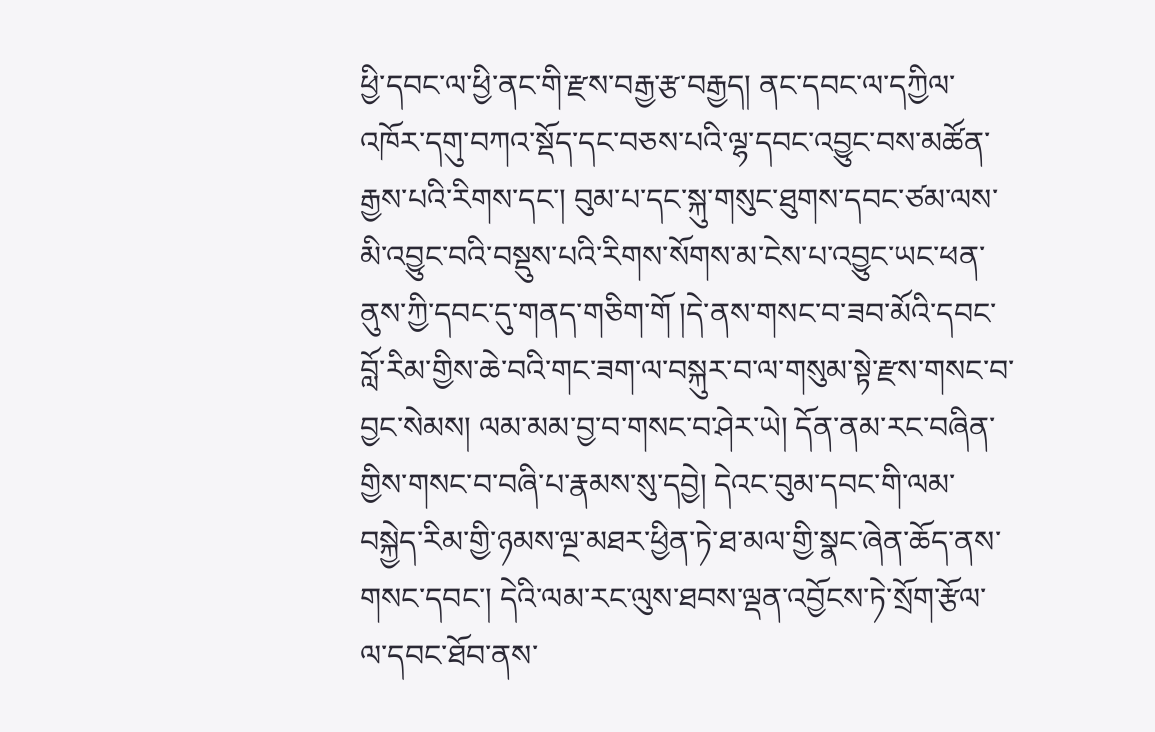ཕྱི་དབང་ལ་ཕྱི་ནང་གི་རྫས་བརྒྱ་རྩ་བརྒྱད། ནང་དབང་ལ་དཀྱིལ་འཁོར་དགུ་བཀའ་སྡོད་དང་བཅས་པའི་ལྷ་དབང་འབྱུང་བས་མཚོན་རྒྱས་པའི་རིགས་དང་། བུམ་པ་དང་སྐུ་གསུང་ཐུགས་དབང་ཙམ་ལས་མི་འབྱུང་བའི་བསྡུས་པའི་རིགས་སོགས་མ་ངེས་པ་འབྱུང་ཡང་ཕན་ནུས་ཀྱི་དབང་དུ་གནད་གཅིག་གོ །དེ་ནས་གསང་བ་ཟབ་མོའི་དབང་བློ་རིམ་གྱིས་ཆེ་བའི་གང་ཟག་ལ་བསྐུར་བ་ལ་གསུམ་སྟེ་རྫས་གསང་བ་བྱང་སེམས། ལམ་མམ་བྱ་བ་གསང་བ་ཤེར་ཡེ། དོན་ནམ་རང་བཞིན་གྱིས་གསང་བ་བཞི་པ་རྣམས་སུ་དབྱེ། དེའང་བུམ་དབང་གི་ལམ་བསྐྱེད་རིམ་གྱི་ཉམས་ལྔ་མཐར་ཕྱིན་ཏེ་ཐ་མལ་གྱི་སྣང་ཞེན་ཆོད་ནས་གསང་དབང་། དེའི་ལམ་རང་ལུས་ཐབས་ལྡན་འབྱོངས་ཏེ་སྲོག་རྩོལ་ལ་དབང་ཐོབ་ནས་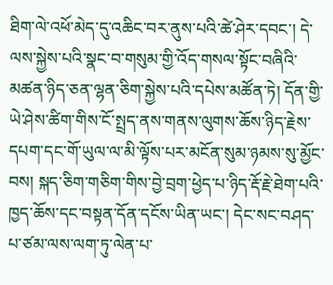ཐིག་ལེ་འཕོ་མེད་དུ་འཆིང་བར་ནུས་པའི་ཚེ་ཤེར་དབང་། དེ་ལས་སྐྱེས་པའི་སྣང་བ་གསུམ་གྱི་འོད་གསལ་སྟོང་བཞིའི་མཚན་ཉིད་ཅན་ལྷན་ཅིག་སྐྱེས་པའི་དཔེས་མཚོན་ཏེ། དོན་གྱི་ཡེ་ཤེས་ཚིག་གིས་ངོ་སྤྲད་ནས་གནས་ལུགས་ཆོས་ཉིད་རྗེས་དཔག་དང་གོ་ཡུལ་ལ་མི་ལྟོས་པར་མངོན་སུམ་ཉམས་སུ་མྱོང་བས། སྐད་ཅིག་གཅིག་གིས་བྱེ་བྲག་ཕྱེད་པ་ཉིད་རྡོ་རྗེ་ཐེག་པའི་ཁྱད་ཆོས་དང་བསྟན་དོན་དངོས་ཡིན་ཡང་། དེང་སང་བཤད་པ་ཙམ་ལས་ལག་ཏུ་ལེན་པ་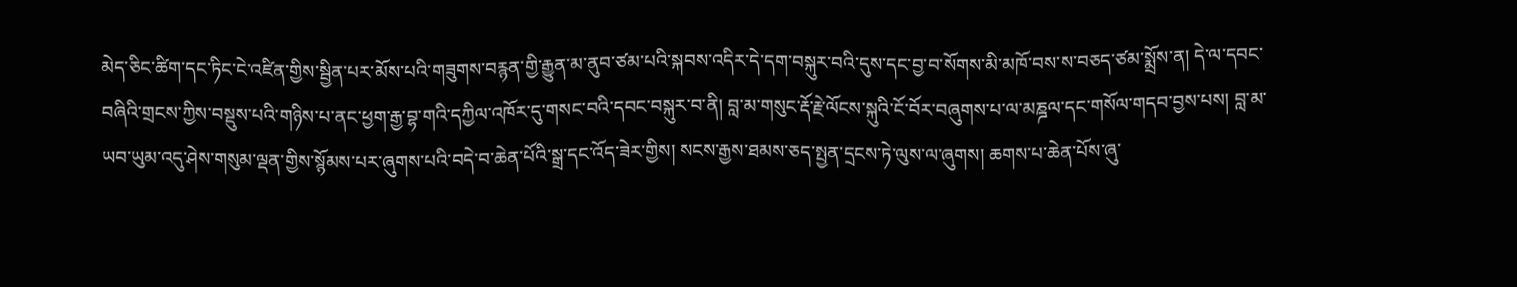མེད་ཅིང་ཚིག་དང་ཏིང་ངེ་འཛིན་གྱིས་སྦྱིན་པར་མོས་པའི་གཟུགས་བརྙན་གྱི་རྒྱུན་མ་ནུབ་ཙམ་པའི་སྐབས་འདིར་དེ་དག་བསྐུར་བའི་དུས་དང་བྱ་བ་སོགས་མི་མཁོ་བས་ས་བཅད་ཙམ་སྨྲོས་ན། དེ་ལ་དབང་བཞིའི་གྲངས་ཀྱིས་བསྡུས་པའི་གཉིས་པ་ནང་ཕྱག་རྒྱ་བྷ་གའི་དཀྱིལ་འཁོར་དུ་གསང་བའི་དབང་བསྐུར་བ་ནི། བླ་མ་གསུང་རྡོ་རྗེ་ལོངས་སྐུའི་ངོ་བོར་བཞུགས་པ་ལ་མཎྜལ་དང་གསོལ་གདབ་བྱས་པས། བླ་མ་ཡབ་ཡུམ་འདུ་ཤེས་གསུམ་ལྡན་གྱིས་སྙོམས་པར་ཞུགས་པའི་བདེ་བ་ཆེན་པོའི་སྒྲ་དང་འོད་ཟེར་གྱིས། སངས་རྒྱས་ཐམས་ཅད་སྤྱན་དྲངས་ཏེ་ལུས་ལ་ཞུགས། ཆགས་པ་ཆེན་པོས་ཞུ་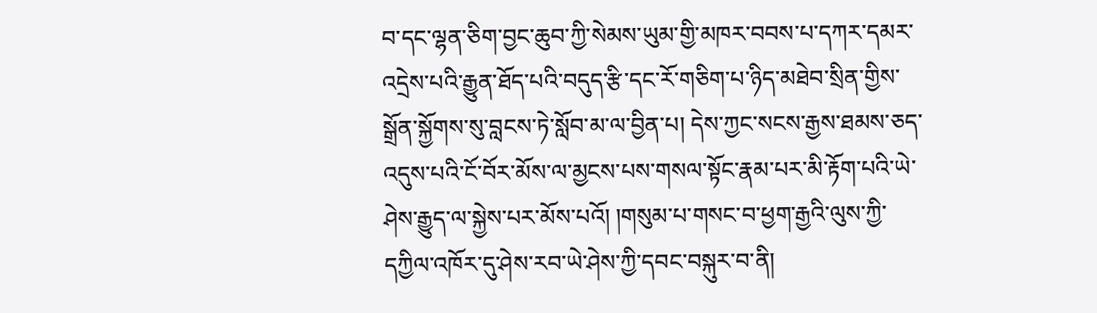བ་དང་ལྷན་ཅིག་བྱང་ཆུབ་ཀྱི་སེམས་ཡུམ་གྱི་མཁར་བབས་པ་དཀར་དམར་འདྲེས་པའི་རྒྱུན་ཐོད་པའི་བདུད་རྩི་དང་རོ་གཅིག་པ་ཉིད་མཐེབ་སྲིན་གྱིས་སྒྲོན་སྐྱོགས་སུ་བླངས་ཏེ་སློབ་མ་ལ་བྱིན་པ། དེས་ཀྱང་སངས་རྒྱས་ཐམས་ཅད་འདུས་པའི་ངོ་བོར་མོས་ལ་མྱངས་པས་གསལ་སྟོང་རྣམ་པར་མི་རྟོག་པའི་ཡེ་ཤེས་རྒྱུད་ལ་སྐྱེས་པར་མོས་པའོ། །གསུམ་པ་གསང་བ་ཕྱག་རྒྱའི་ལུས་ཀྱི་དཀྱིལ་འཁོར་དུ་ཤེས་རབ་ཡེ་ཤེས་ཀྱི་དབང་བསྐུར་བ་ནི།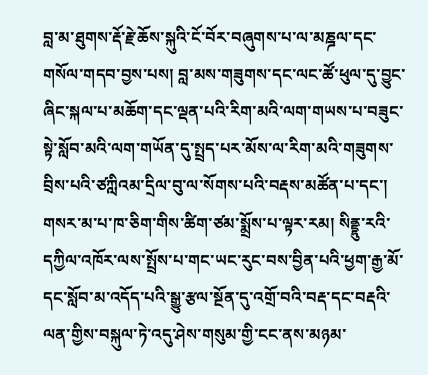བླ་མ་ཐུགས་རྡོ་རྗེ་ཆོས་སྐུའི་ངོ་བོར་བཞུགས་པ་ལ་མཎྜལ་དང་གསོལ་གདབ་བྱས་པས། བླ་མས་གཟུགས་དང་ལང་ཚོ་ཕུལ་དུ་བྱུང་ཞིང་སྐལ་པ་མཆོག་དང་ལྡན་པའི་རིག་མའི་ལག་གཡས་པ་བཟུང་སྟེ་སློབ་མའི་ལག་གཡོན་དུ་སྤྲད་པར་མོས་ལ་རིག་མའི་གཟུགས་བྲིས་པའི་ཙཀླིའམ་དྲིལ་བུ་ལ་སོགས་པའི་བརྡས་མཚོན་པ་དང་། གསར་མ་པ་ཁ་ཅིག་གིས་ཚིག་ཙམ་སྨྲོས་པ་ལྟར་རམ། སིནྡྷུ་རའི་དཀྱིལ་འཁོར་ལས་སྤྲོས་པ་གང་ཡང་རུང་བས་བྱིན་པའི་ཕྱག་རྒྱ་མོ་དང་སློབ་མ་འདོད་པའི་སྒྱུ་རྩལ་སྔོན་དུ་འགྲོ་བའི་བརྡ་དང་བརྡའི་ལན་གྱིས་བསྐུལ་ཏེ་འདུ་ཤེས་གསུམ་གྱི་ངང་ནས་མཉམ་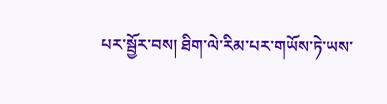པར་སྦྱོར་བས། ཐིག་ལེ་རིམ་པར་གཡོས་ཏེ་ཡས་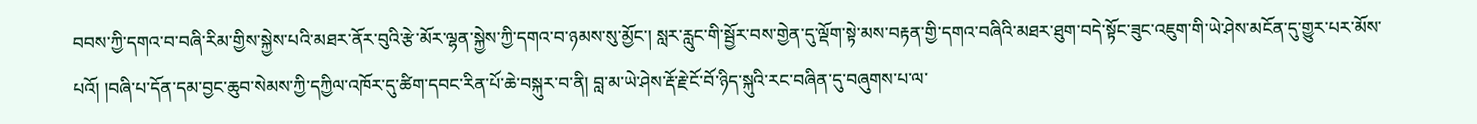བབས་ཀྱི་དགའ་བ་བཞི་རིམ་གྱིས་སྐྱེས་པའི་མཐར་ནོར་བུའི་རྩེ་མོར་ལྷན་སྐྱེས་ཀྱི་དགའ་བ་ཉམས་སུ་མྱོང་། སླར་རླུང་གི་སྦྱོར་བས་གྱེན་དུ་ལྡོག་སྟེ་མས་བརྟན་གྱི་དགའ་བཞིའི་མཐར་ཐུག་བདེ་སྟོང་ཟུང་འཇུག་གི་ཡེ་ཤེས་མངོན་དུ་གྱུར་པར་མོས་པའོ། །བཞི་པ་དོན་དམ་བྱང་ཆུབ་སེམས་ཀྱི་དཀྱིལ་འཁོར་དུ་ཚིག་དབང་རིན་པོ་ཆེ་བསྐུར་བ་ནི། བླ་མ་ཡེ་ཤེས་རྡོ་རྗེ་ངོ་བོ་ཉིད་སྐུའི་རང་བཞིན་དུ་བཞུགས་པ་ལ་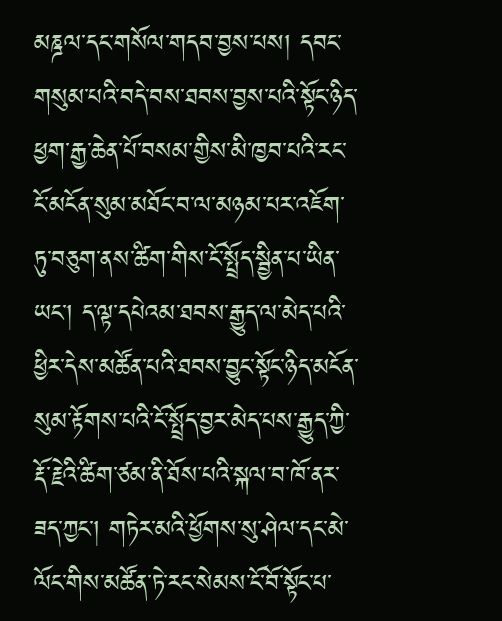མཎྜལ་དང་གསོལ་གདབ་བྱས་པས། དབང་གསུམ་པའི་བདེ་བས་ཐབས་བྱས་པའི་སྟོང་ཉིད་ཕྱག་རྒྱ་ཆེན་པོ་བསམ་གྱིས་མི་ཁྱབ་པའི་རང་ངོ་མངོན་སུམ་མཐོང་བ་ལ་མཉམ་པར་འཇོག་ཏུ་བཅུག་ནས་ཚིག་གིས་ངོ་སྤྲོད་སྦྱིན་པ་ཡིན་ཡང་། ད་ལྟ་དཔེའམ་ཐབས་རྒྱུད་ལ་མེད་པའི་ཕྱིར་དེས་མཚོན་པའི་ཐབས་བྱུང་སྟོང་ཉིད་མངོན་སུམ་རྟོགས་པའི་ངོ་སྤྲོད་བྱར་མེད་པས་རྒྱུད་ཀྱི་རྡོ་རྗེའི་ཚིག་ཙམ་ནི་ཐོས་པའི་སྐལ་བ་ཁོ་ནར་ཟད་ཀྱང་། གཏེར་མའི་ཕྱོགས་སུ་ཤེལ་དང་མེ་ལོང་གིས་མཚོན་ཏེ་རང་སེམས་ངོ་བོ་སྟོང་པ་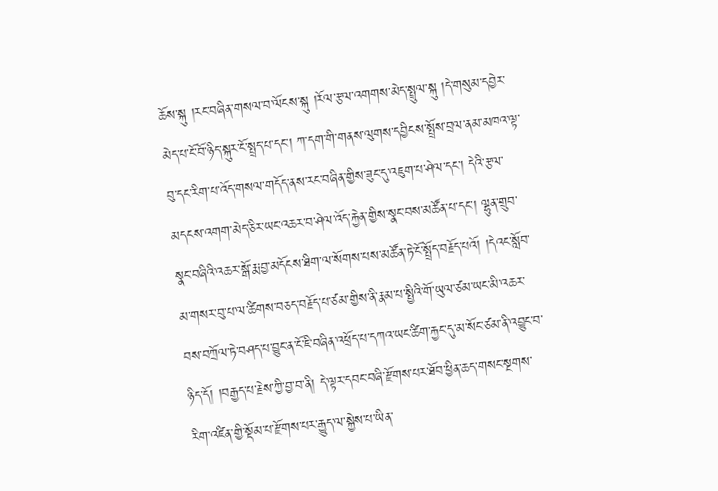ཆོས་སྐུ །རང་བཞིན་གསལ་བ་ལོངས་སྐུ །རོལ་རྩལ་འགགས་མེད་སྤྲུལ་སྐུ །དེ་གསུམ་དབྱེར་མེད་པ་ངོ་བོ་ཉིད་སྐུར་ངོ་སྤྲད་པ་དང་། ཀ་དག་གི་གནས་ལུགས་དབྱིངས་སྤྲོས་བྲལ་ནམ་མཁའ་ལྟ་བུ་དང་རིག་པ་འོད་གསལ་གདོད་ནས་རང་བཞིན་གྱིས་ཟུང་དུ་འཇུག་པ་ཤེལ་དང་། དེའི་རྩལ་མདངས་འགག་མེད་ཅིར་ཡང་འཆར་བ་ཤེལ་འོད་རྐྱེན་གྱིས་སྣང་བས་མཚོན་པ་དང་། ལྷུན་གྲུབ་སྣང་བཞིའི་འཆར་སྒོ་རྨ་བྱ་མདོངས་ཐིག་ལ་སོགས་པས་མཚོན་ཏེ་ངོ་སྤྲོད་བརྗོད་པའོ། །དེའང་སློབ་མ་གསར་བུ་པ་ལ་ཚིགས་བཅད་བརྗོད་པ་ཙམ་གྱིས་ནི་རྣམ་པ་སྤྱིའི་གོ་ཡུལ་ཙམ་ཡང་མི་འཆར་བས་བཀྲོལ་ཏེ་བཤད་པ་བྱུང་ན་ངོ་ཇི་བཞིན་འཕྲོད་པ་དཀའ་ཡང་ཚིག་རྐྱང་དུ་མ་སོང་ཙམ་ནི་འབྱུང་བ་ཉིད་དོ། །བརྒྱད་པ་རྗེས་ཀྱི་བྱ་བ་ནི། དེ་ལྟར་དབང་བཞི་རྫོགས་པར་ཐོབ་ཕྱིན་ཆད་གསང་སྔགས་རིག་འཛིན་གྱི་སྡོམ་པ་རྫོགས་པར་རྒྱུད་ལ་སྐྱེས་པ་ཡིན་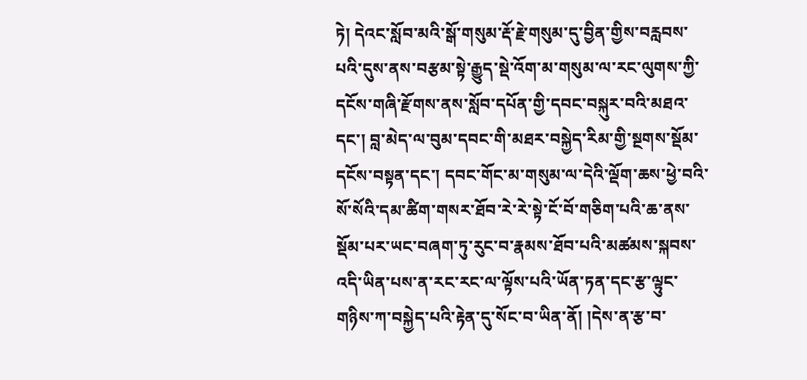ཏེ། དེའང་སློབ་མའི་སྒོ་གསུམ་རྡོ་རྗེ་གསུམ་དུ་བྱིན་གྱིས་བརླབས་པའི་དུས་ནས་བརྩམ་སྟེ་རྒྱུད་སྡེ་འོག་མ་གསུམ་ལ་རང་ལུགས་ཀྱི་དངོས་གཞི་རྫོགས་ནས་སློབ་དཔོན་གྱི་དབང་བསྐུར་བའི་མཐའ་དང་། བླ་མེད་ལ་བུམ་དབང་གི་མཐར་བསྐྱེད་རིམ་གྱི་སྔགས་སྡོམ་དངོས་བསྟན་དང་། དབང་གོང་མ་གསུམ་ལ་དེའི་ལྡོག་ཆས་ཕྱེ་བའི་སོ་སོའི་དམ་ཚིག་གསར་ཐོབ་རེ་རེ་སྟེ་ངོ་བོ་གཅིག་པའི་ཆ་ནས་སྡོམ་པར་ཡང་བཞག་ཏུ་རུང་བ་རྣམས་ཐོབ་པའི་མཚམས་སྐབས་འདི་ཡིན་པས་ན་རང་རང་ལ་ལྟོས་པའི་ཡོན་ཏན་དང་རྩ་ལྟུང་གཉིས་ཀ་བསྐྱེད་པའི་རྟེན་དུ་སོང་བ་ཡིན་ནོ། །དེས་ན་རྩ་བ་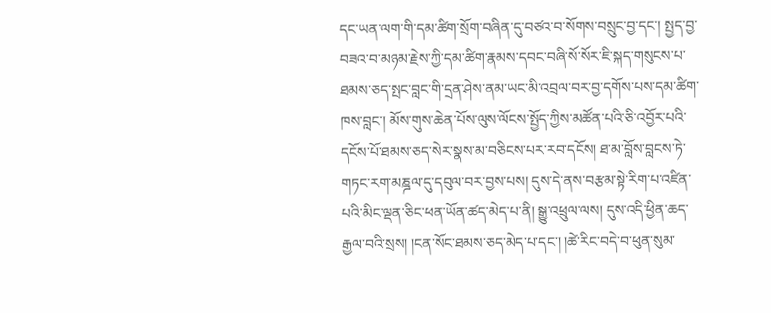དང་ཡན་ལག་གི་དམ་ཚིག་སྲོག་བཞིན་དུ་བཙའ་བ་སོགས་བསྲུང་བྱ་དང་། སྤྱད་བྱ་བཟའ་བ་མཉམ་རྗེས་ཀྱི་དམ་ཚིག་རྣམས་དབང་བཞི་སོ་སོར་ཇི་སྐད་གསུངས་པ་ཐམས་ཅད་སྤང་བླང་གི་དྲན་ཤེས་ནམ་ཡང་མི་འབྲལ་བར་བྱ་དགོས་པས་དམ་ཚིག་ཁས་བླང་། མོས་གུས་ཆེན་པོས་ལུས་ལོངས་སྤྱོད་ཀྱིས་མཚོན་པའི་ཅི་འབྱོར་པའི་དངོས་པོ་ཐམས་ཅད་སེར་སྣས་མ་བཅིངས་པར་རབ་དངོས། ཐ་མ་བློས་བླངས་ཏེ་གཏང་རག་མཎྜལ་དུ་དབུལ་བར་བྱས་པས། དུས་དེ་ནས་བརྩམ་སྟེ་རིག་པ་འཛིན་པའི་མིང་ལྡན་ཅིང་ཕན་ཡོན་ཚད་མེད་པ་ནི། སྒྱུ་འཕྲུལ་ལས། དུས་འདི་ཕྱིན་ཆད་རྒྱལ་བའི་སྲས། །ངན་སོང་ཐམས་ཅད་མེད་པ་དང་། །ཚེ་རིང་བདེ་བ་ཕུན་སུམ་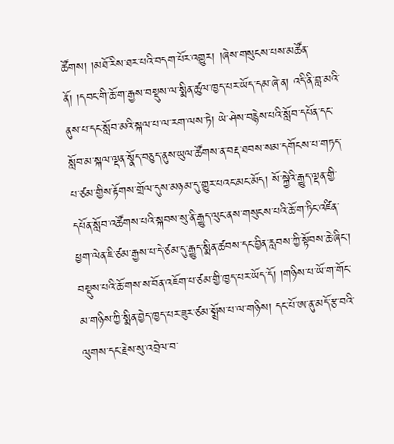ཚོགས། །མཐོ་རིས་ཐར་པའི་བདག་པོར་འགྱུར། །ཞེས་གསུངས་པས་མཚོན་ནོ། །དབང་གི་ཆོ་ག་རྒྱས་བསྡུས་ལ་སྨིན་ཚུལ་ཁྱད་པར་ཡོད་དམ་ཞེ་ན། འདི་ནི་བླ་མའི་ནུས་པ་དང་སློབ་མའི་སྐལ་པ་ལ་རག་ལས་ཏེ། ཡེ་ཤེས་བརྙེས་པའི་སློབ་དཔོན་དང་སློབ་མ་སྐལ་ལྡན་སྣོད་བཅུད་ནུས་ཡུལ་ཚོགས་ན་བརྡ་ཐབས་སམ་དགོངས་པ་གཏད་པ་ཙམ་གྱིས་རྟོགས་གྲོལ་དུས་མཉམ་དུ་གྱུར་པའང་མང་མོད། སོ་སྐྱེའི་རྒྱུད་ལྡན་གྱི་དཔོན་སློབ་འཚོགས་པའི་སྐབས་སུ་ནི་རྒྱུད་ལུང་ནས་གསུངས་པའི་ཆོ་ག་ཏིང་འཛིན་ཕྱག་ལེན་ཇི་ཙམ་རྒྱས་པ་དེ་ཙམ་དུ་རྒྱུད་སྨིན་ཚབས་དང་བྱིན་རླབས་ཀྱི་སྟོབས་ཆེ་ཞིང་། བསྡུས་པའི་ཆོ་གས་ས་བོན་འཇོག་པ་ཙམ་གྱི་ཁྱད་པར་ཡོད་དོ། །གཉིས་པ་ཡོ་ག་གོང་མ་གཉིས་ཀྱི་སྨིན་བྱེད་ཁྱད་པར་ཟུར་ཙམ་སྨྲོས་པ་ལ་གཉིས། དང་པོ་ཨ་ནུ་མདོ་རྩ་བའི་ལུགས་དང་རྗེས་སུ་འབྲེལ་བ་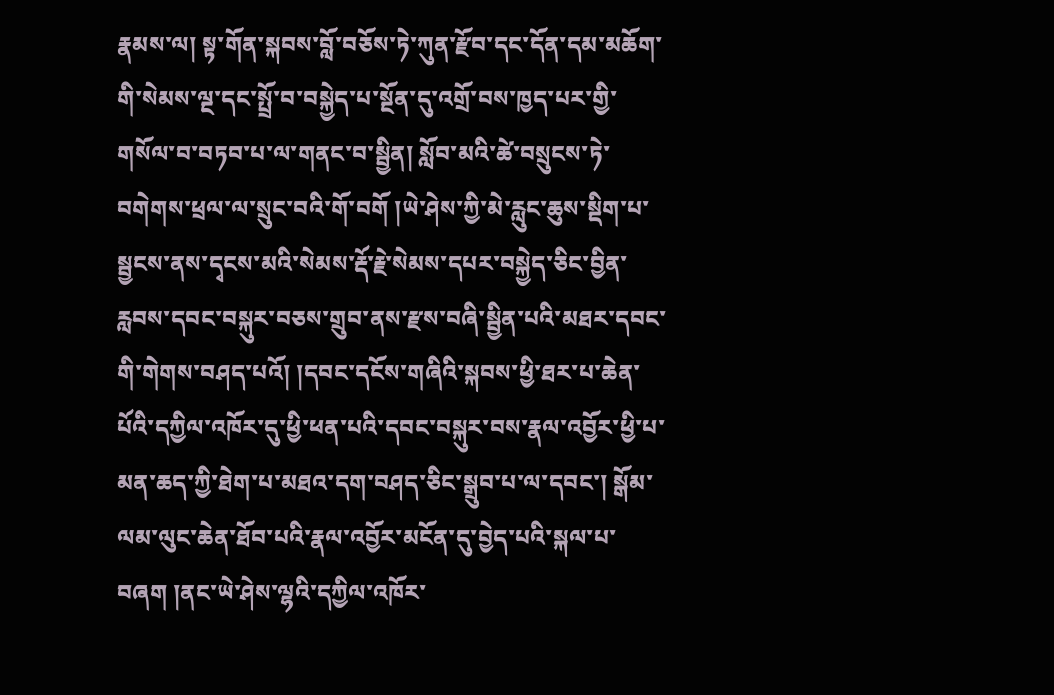རྣམས་ལ། སྟ་གོན་སྐབས་བློ་བཅོས་ཏེ་ཀུན་རྫོབ་དང་དོན་དམ་མཆོག་གི་སེམས་ལྔ་དང་སྤྲོ་བ་བསྐྱེད་པ་སྔོན་དུ་འགྲོ་བས་ཁྱད་པར་གྱི་གསོལ་བ་བཏབ་པ་ལ་གནང་བ་སྦྱིན། སློབ་མའི་ཚེ་བསྲུངས་ཏེ་བགེགས་ཕྲལ་ལ་སྲུང་བའི་གོ་བགོ །ཡེ་ཤེས་ཀྱི་མེ་རླུང་ཆུས་སྡིག་པ་སྦྱངས་ནས་དྭངས་མའི་སེམས་རྡོ་རྗེ་སེམས་དཔར་བསྐྱེད་ཅིང་བྱིན་རླབས་དབང་བསྐུར་བཅས་གྲུབ་ནས་རྫས་བཞི་སྦྱིན་པའི་མཐར་དབང་གི་གེགས་བཤད་པའོ། །དབང་དངོས་གཞིའི་སྐབས་ཕྱི་ཐར་པ་ཆེན་པོའི་དཀྱིལ་འཁོར་དུ་ཕྱི་ཕན་པའི་དབང་བསྐུར་བས་རྣལ་འབྱོར་ཕྱི་པ་མན་ཆད་ཀྱི་ཐེག་པ་མཐའ་དག་བཤད་ཅིང་སྒྲུབ་པ་ལ་དབང་། སྒོམ་ལམ་ལུང་ཆེན་ཐོབ་པའི་རྣལ་འབྱོར་མངོན་དུ་བྱེད་པའི་སྐལ་པ་བཞག །ནང་ཡེ་ཤེས་ལྷའི་དཀྱིལ་འཁོར་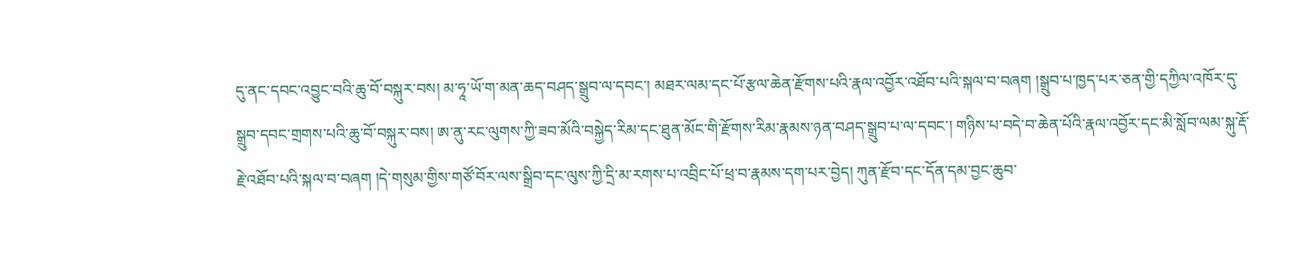དུ་ནང་དབང་འབྱུང་བའི་ཆུ་བོ་བསྐུར་བས། མ་ཧཱ་ཡོ་ག་མན་ཆད་བཤད་སྒྲུབ་ལ་དབང་། མཐར་ལམ་དང་པོ་རྩལ་ཆེན་རྫོགས་པའི་རྣལ་འབྱོར་འཐོབ་པའི་སྐལ་བ་བཞག །སྒྲུབ་པ་ཁྱད་པར་ཅན་གྱི་དཀྱིལ་འཁོར་དུ་སྒྲུབ་དབང་གྲགས་པའི་ཆུ་བོ་བསྐུར་བས། ཨ་ནུ་རང་ལུགས་ཀྱི་ཟབ་མོའི་བསྐྱེད་རིམ་དང་ཐུན་མོང་གི་རྫོགས་རིམ་རྣམས་ཉན་བཤད་སྒྲུབ་པ་ལ་དབང་། གཉིས་པ་བདེ་བ་ཆེན་པོའི་རྣལ་འབྱོར་དང་མི་སློབ་ལམ་སྐུ་རྡོ་རྗེ་འཐོབ་པའི་སྐལ་བ་བཞག །དེ་གསུམ་གྱིས་གཙོ་བོར་ལས་སྒྲིབ་དང་ལུས་ཀྱི་དྲི་མ་རགས་པ་འབྲིང་པོ་ཕྲ་བ་རྣམས་དག་པར་བྱེད། ཀུན་རྫོབ་དང་དོན་དམ་བྱང་ཆུབ་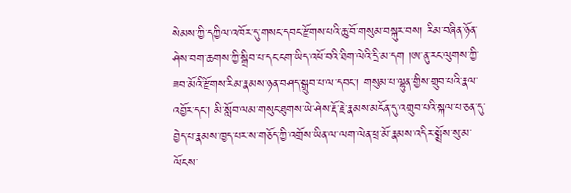སེམས་ཀྱི་དཀྱིལ་འཁོར་དུ་གསང་དབང་རྫོགས་པའི་ཆུ་བོ་གསུམ་བསྐུར་བས། རིམ་བཞིན་ཉོན་ཤེས་བག་ཆགས་ཀྱི་སྒྲིབ་པ་དང་ངག་ཡིད་འཕོ་བའི་ཐིག་ལེའི་དྲི་མ་དག །ཨ་ནུ་རང་ལུགས་ཀྱི་ཟབ་མོའི་རྫོགས་རིམ་རྣམས་ཉན་བཤད་སྒྲུབ་པ་ལ་དབང་། གསུམ་པ་ལྷུན་གྱིས་གྲུབ་པའི་རྣལ་འབྱོར་དང་། མི་སློབ་ལམ་གསུང་ཐུགས་ཡེ་ཤེས་རྡོ་རྗེ་རྣམས་མངོན་དུ་འགྲུབ་པའི་སྐལ་པ་ཅན་དུ་བྱེད་པ་རྣམས་ཁྱད་པར་ས་གཅོད་ཀྱི་འགྲོས་ཡིན་ལ་ལག་ལེན་ཕྲ་མོ་རྣམས་འདིར་སྨྲོས་སུ་མ་ལོངས་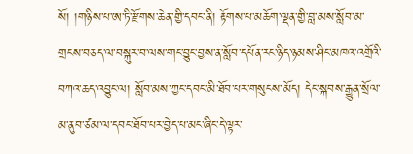སོ། །གཉིས་པ་ཨ་ཏི་རྫོགས་ཆེན་གྱི་དབང་ནི། རྟོགས་པ་མཆོག་ལྡན་གྱི་བླ་མས་སློབ་མ་གྲངས་བཅད་ལ་བསྐུར་བ་ལས་གང་བྱུང་བྱས་ན་སློབ་དཔོན་རང་ཉིད་ཉམས་ཤིང་མཁའ་འགྲོའི་བཀའ་ཆད་འབྱུང་ལ། སློབ་མས་ཀྱང་དབང་མི་ཐོབ་པར་གསུངས་མོད། དེང་སྐབས་རྒྱུན་སྲོལ་མ་ནུབ་ཙམ་ལ་དབང་ཐོབ་པར་བྱེད་པ་མང་ཞིང་དེ་ལྟར་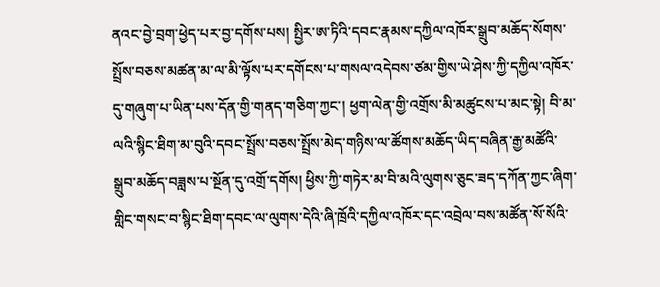ནའང་བྱེ་བྲག་ཕྱེད་པར་བྱ་དགོས་པས། སྤྱིར་ཨ་ཏིའི་དབང་རྣམས་དཀྱིལ་འཁོར་སྒྲུབ་མཆོད་སོགས་སྤྲོས་བཅས་མཚན་མ་ལ་མི་ལྟོས་པར་དགོངས་པ་གསལ་འདེབས་ཙམ་གྱིས་ཡེ་ཤེས་ཀྱི་དཀྱིལ་འཁོར་དུ་གཞུག་པ་ཡིན་པས་དོན་གྱི་གནད་གཅིག་ཀྱང་། ཕྱག་ལེན་གྱི་འགྲོས་མི་མཚུངས་པ་མང་སྟེ། བི་མ་ལའི་སྙིང་ཐིག་མ་བུའི་དབང་སྤྲོས་བཅས་སྤྲོས་མེད་གཉིས་ལ་ཚོགས་མཆོད་ཡིད་བཞིན་རྒྱ་མཚོའི་སྒྲུབ་མཆོད་བཟླས་པ་སྔོན་དུ་འགྲོ་དགོས། ཕྱིས་ཀྱི་གཏེར་མ་བི་མའི་ལུགས་ཅུང་ཟད་དཀོན་ཀྱང་ཞིག་གླིང་གསང་བ་སྙིང་ཐིག་དབང་ལ་ལུགས་དེའི་ཞི་ཁྲོའི་དཀྱིལ་འཁོར་དང་འབྲེལ་བས་མཚོན་སོ་སོའི་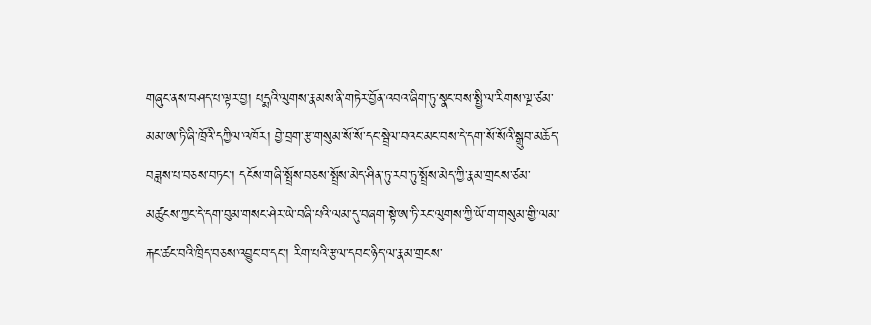གཞུང་ནས་བཤད་པ་ལྟར་བྱ། པདྨའི་ལུགས་རྣམས་ནི་གཏེར་བྱོན་འབའ་ཞིག་ཏུ་སྣང་བས་སྤྱི་ལ་རིགས་ལྔ་ཙམ་མམ་ཨ་ཏི་ཞི་ཁྲོའི་དཀྱིལ་འཁོར། བྱེ་བྲག་རྩ་གསུམ་སོ་སོ་དང་སྦྲེལ་བའང་མང་བས་དེ་དག་སོ་སོའི་སྒྲུབ་མཆོད་བཟླས་པ་བཅས་བཏང་། དངོས་གཞི་སྤྲོས་བཅས་སྤྲོས་མེད་ཤིན་ཏུ་རབ་ཏུ་སྤྲོས་མེད་ཀྱི་རྣམ་གྲངས་ཙམ་མཚུངས་ཀྱང་དེ་དག་བུམ་གསང་ཤེར་ཡེ་བཞི་པའི་ལམ་དུ་བཞག་སྟེ་ཨ་ཏི་རང་ལུགས་ཀྱི་ཡོ་ག་གསུམ་གྱི་ལམ་རྐང་ཚང་བའི་ཁྲིད་བཅས་འབྱུང་བ་དང་། རིག་པའི་རྩལ་དབང་ཉིད་ལ་རྣམ་གྲངས་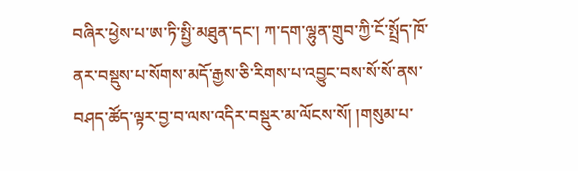བཞིར་ཕྱེས་པ་ཨ་ཏི་སྤྱི་མཐུན་དང་། ཀ་དག་ལྷུན་གྲུབ་ཀྱི་ངོ་སྤྲོད་ཁོ་ནར་བསྡུས་པ་སོགས་མདོ་རྒྱས་ཅི་རིགས་པ་འབྱུང་བས་སོ་སོ་ནས་བཤད་ཚོད་ལྟར་བྱ་བ་ལས་འདིར་བསྡུར་མ་ལོངས་སོ། །གསུམ་པ་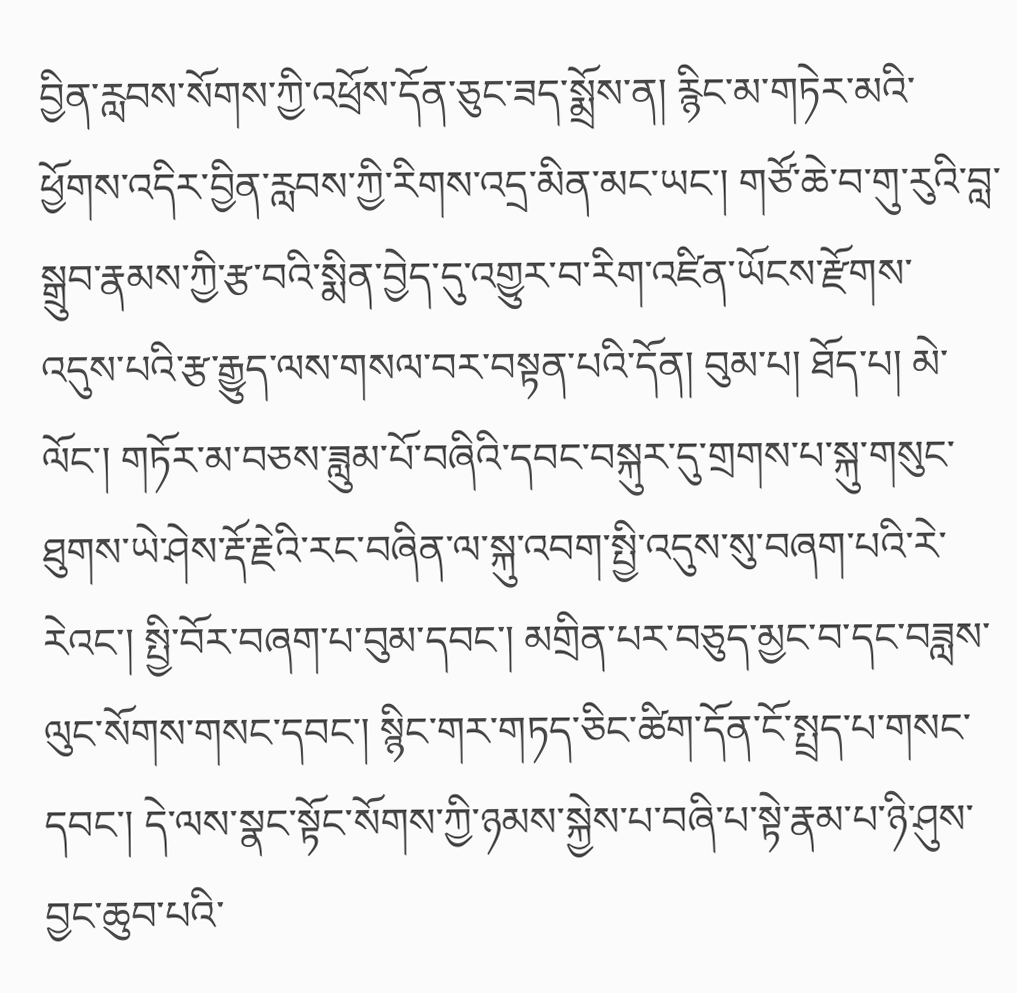བྱིན་རླབས་སོགས་ཀྱི་འཕྲོས་དོན་ཅུང་ཟད་སྨྲོས་ན། རྙིང་མ་གཏེར་མའི་ཕྱོགས་འདིར་བྱིན་རླབས་ཀྱི་རིགས་འདྲ་མིན་མང་ཡང་། གཙོ་ཆེ་བ་གུ་རུའི་བླ་སྒྲུབ་རྣམས་ཀྱི་རྩ་བའི་སྨིན་བྱེད་དུ་འགྱུར་བ་རིག་འཛིན་ཡོངས་རྫོགས་འདུས་པའི་རྩ་རྒྱུད་ལས་གསལ་བར་བསྟན་པའི་དོན། བུམ་པ། ཐོད་པ། མེ་ལོང་། གཏོར་མ་བཅས་ཟླུམ་པོ་བཞིའི་དབང་བསྐུར་དུ་གྲགས་པ་སྐུ་གསུང་ཐུགས་ཡེ་ཤེས་རྡོ་རྗེའི་རང་བཞིན་ལ་སྐུ་འབག་སྤྱི་འདུས་སུ་བཞག་པའི་རེ་རེའང་། སྤྱི་བོར་བཞག་པ་བུམ་དབང་། མགྲིན་པར་བཅུད་མྱང་བ་དང་བཟླས་ལུང་སོགས་གསང་དབང་། སྙིང་གར་གཏད་ཅིང་ཚིག་དོན་ངོ་སྤྲད་པ་གསང་དབང་། དེ་ལས་སྣང་སྟོང་སོགས་ཀྱི་ཉམས་སྐྱེས་པ་བཞི་པ་སྟེ་རྣམ་པ་ཉི་ཤུས་བྱང་ཆུབ་པའི་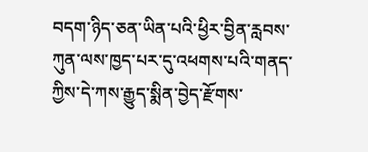བདག་ཉིད་ཅན་ཡིན་པའི་ཕྱིར་བྱིན་རླབས་ཀུན་ལས་ཁྱད་པར་དུ་འཕགས་པའི་གནད་ཀྱིས་དེ་ཀས་རྒྱུད་སྨིན་བྱེད་རྫོགས་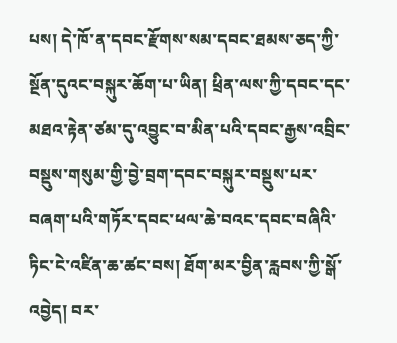པས། དེ་ཁོ་ན་དབང་རྫོགས་སམ་དབང་ཐམས་ཅད་ཀྱི་སྔོན་དུའང་བསྐུར་ཆོག་པ་ཡིན། ཕྲིན་ལས་ཀྱི་དབང་དང་མཐའ་རྟེན་ཙམ་དུ་འབྱུང་བ་མིན་པའི་དབང་རྒྱས་འབྲིང་བསྡུས་གསུམ་གྱི་བྱེ་བྲག་དབང་བསྐུར་བསྡུས་པར་བཞག་པའི་གཏོར་དབང་ཕལ་ཆེ་བའང་དབང་བཞིའི་ཏིང་ངེ་འཛིན་ཆ་ཚང་བས། ཐོག་མར་བྱིན་རླབས་ཀྱི་སྒོ་འབྱེད། བར་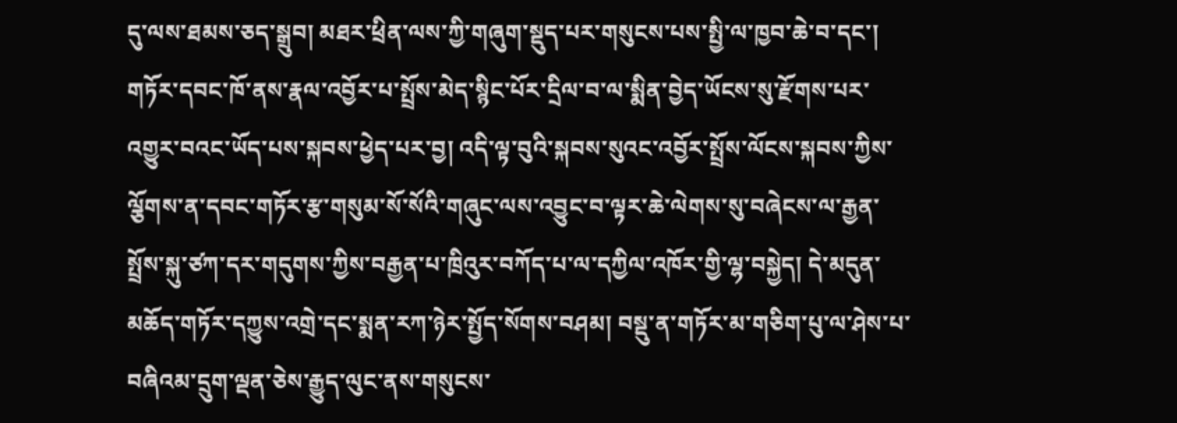དུ་ལས་ཐམས་ཅད་སྒྲུབ། མཐར་ཕྲིན་ལས་ཀྱི་གཞུག་སྡུད་པར་གསུངས་པས་སྤྱི་ལ་ཁྱབ་ཆེ་བ་དང་། གཏོར་དབང་ཁོ་ནས་རྣལ་འབྱོར་པ་སྤྲོས་མེད་སྙིང་པོར་དྲིལ་བ་ལ་སྨིན་བྱེད་ཡོངས་སུ་རྫོགས་པར་འགྱུར་བའང་ཡོད་པས་སྐབས་ཕྱེད་པར་བྱ། འདི་ལྟ་བུའི་སྐབས་སུའང་འབྱོར་སྤྲོས་ལོངས་སྐབས་ཀྱིས་ལྕོགས་ན་དབང་གཏོར་རྩ་གསུམ་སོ་སོའི་གཞུང་ལས་འབྱུང་བ་ལྟར་ཆེ་ལེགས་སུ་བཞེངས་ལ་རྒྱན་སྤྲོས་སྐུ་ཙཀ་དར་གདུགས་ཀྱིས་བརྒྱན་པ་ཁྲིའུར་བཀོད་པ་ལ་དཀྱིལ་འཁོར་གྱི་ལྷ་བསྐྱེད། དེ་མདུན་མཆོད་གཏོར་དཀྱུས་འགྲེ་དང་སྨན་རཀ་ཉེར་སྤྱོད་སོགས་བཤམ། བསྡུ་ན་གཏོར་མ་གཅིག་པུ་ལ་ཤེས་པ་བཞིའམ་དྲུག་ལྡན་ཅེས་རྒྱུད་ལུང་ནས་གསུངས་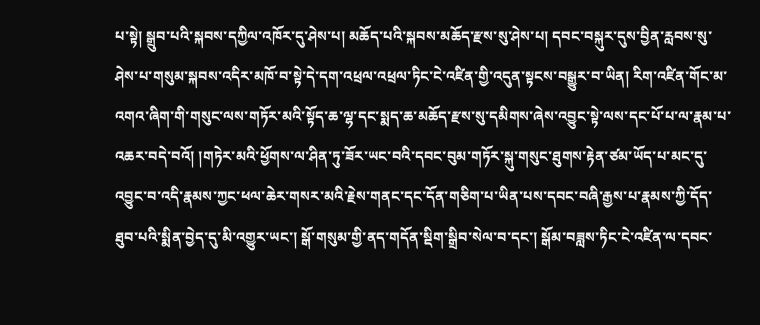པ་སྟེ། སྒྲུབ་པའི་སྐབས་དཀྱིལ་འཁོར་དུ་ཤེས་པ། མཆོད་པའི་སྐབས་མཆོད་རྫས་སུ་ཤེས་པ། དབང་བསྐུར་དུས་བྱིན་རླབས་སུ་ཤེས་པ་གསུམ་སྐབས་འདིར་མཁོ་བ་སྟེ་དེ་དག་འཕྲལ་འཕྲལ་ཏིང་ངེ་འཛིན་གྱི་འདུན་སྟངས་བསྒྱུར་བ་ཡིན། རིག་འཛིན་གོང་མ་འགའ་ཞིག་གི་གསུང་ལས་གཏོར་མའི་སྟོད་ཆ་ལྷ་དང་སྨད་ཆ་མཆོད་རྫས་སུ་དམིགས་ཞེས་འབྱུང་སྟེ་ལས་དང་པོ་པ་ལ་རྣམ་པ་འཆར་བདེ་བའོ། །གཏེར་མའི་ཕྱོགས་ལ་ཤིན་ཏུ་ཟོར་ཡང་བའི་དབང་བུམ་གཏོར་སྐུ་གསུང་ཐུགས་རྟེན་ཙམ་ཡོད་པ་མང་དུ་འབྱུང་བ་འདི་རྣམས་ཀྱང་ཕལ་ཆེར་གསར་མའི་རྗེས་གནང་དང་དོན་གཅིག་པ་ཡིན་པས་དབང་བཞི་རྒྱས་པ་རྣམས་ཀྱི་དོད་ཐུབ་པའི་སྨིན་བྱེད་དུ་མི་འགྱུར་ཡང་། སྒོ་གསུམ་གྱི་ནད་གདོན་སྡིག་སྒྲིབ་སེལ་བ་དང་། སྒོམ་བཟླས་ཏིང་ངེ་འཛིན་ལ་དབང་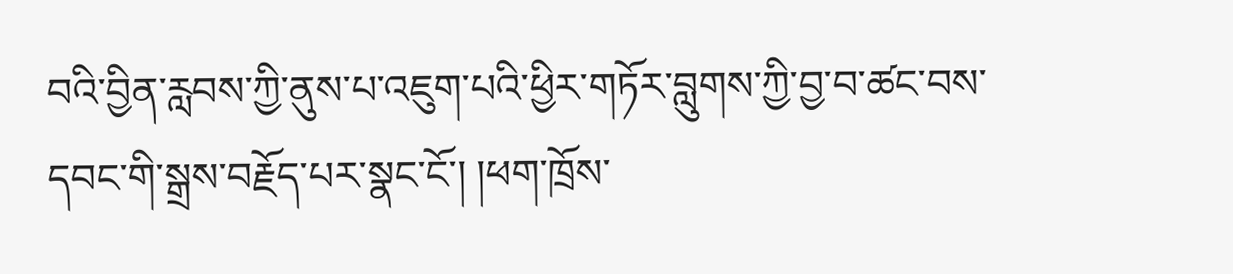བའི་བྱིན་རླབས་ཀྱི་ནུས་པ་འཇུག་པའི་ཕྱིར་གཏོར་བླུགས་ཀྱི་བྱ་བ་ཚང་བས་དབང་གི་སྒྲས་བརྗོད་པར་སྣང་ངོ་། །ཕག་ཁྲོས་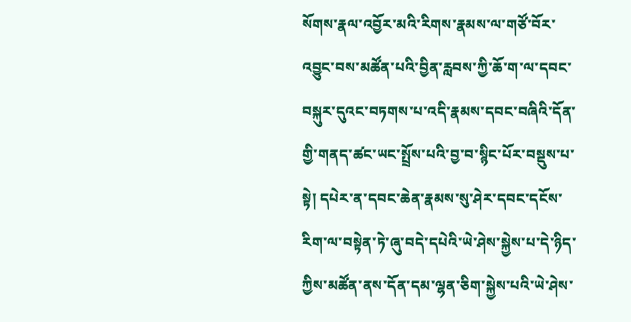སོགས་རྣལ་འབྱོར་མའི་རིགས་རྣམས་ལ་གཙོ་བོར་འབྱུང་བས་མཚོན་པའི་བྱིན་རླབས་ཀྱི་ཆོ་ག་ལ་དབང་བསྐུར་དུའང་བཏགས་པ་འདི་རྣམས་དབང་བཞིའི་དོན་གྱི་གནད་ཚང་ཡང་སྤྲོས་པའི་བྱ་བ་སྙིང་པོར་བསྡུས་པ་སྟེ། དཔེར་ན་དབང་ཆེན་རྣམས་སུ་ཤེར་དབང་དངོས་རིག་ལ་བསྟེན་ཏེ་ཞུ་བདེ་དཔེའི་ཡེ་ཤེས་སྐྱེས་པ་དེ་ཉིད་ཀྱིས་མཚོན་ནས་དོན་དམ་ལྷན་ཅིག་སྐྱེས་པའི་ཡེ་ཤེས་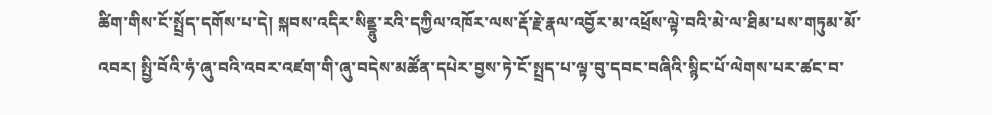ཚིག་གིས་ངོ་སྤྲོད་དགོས་པ་དེ། སྐབས་འདིར་སིནྡྷུ་རའི་དཀྱིལ་འཁོར་ལས་རྡོ་རྗེ་རྣལ་འབྱོར་མ་འཕྲོས་ལྟེ་བའི་མེ་ལ་ཐིམ་པས་གཏུམ་མོ་འབར། སྤྱི་བོའི་ཧཾ་ཞུ་བའི་འབར་འཛག་གི་ཞུ་བདེས་མཚོན་དཔེར་བྱས་ཏེ་ངོ་སྤྲད་པ་ལྟ་བུ་དབང་བཞིའི་སྙིང་པོ་ལེགས་པར་ཚང་བ་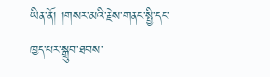ཡིན་ནོ། །གསར་མའི་རྗེས་གནང་སྤྱི་དང་ཁྱད་པར་སྒྲུབ་ཐབས་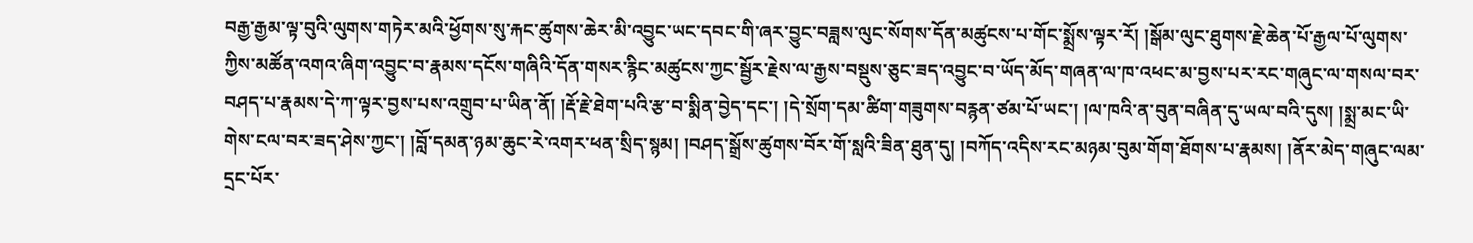བརྒྱ་རྒྱམ་ལྟ་བུའི་ལུགས་གཏེར་མའི་ཕྱོགས་སུ་རྐང་ཚུགས་ཆེར་མི་འབྱུང་ཡང་དབང་གི་ཞར་བྱུང་བཟླས་ལུང་སོགས་དོན་མཚུངས་པ་གོང་སྨྲོས་ལྟར་རོ། །སྒོམ་ལུང་ཐུགས་རྗེ་ཆེན་པོ་རྒྱལ་པོ་ལུགས་ཀྱིས་མཚོན་འགའ་ཞིག་འབྱུང་བ་རྣམས་དངོས་གཞིའི་དོན་གསར་རྙིང་མཚུངས་ཀྱང་སྦྱོར་རྗེས་ལ་རྒྱས་བསྡུས་ཅུང་ཟད་འབྱུང་བ་ཡོད་མོད་གཞན་ལ་ཁ་འཕང་མ་བྱས་པར་རང་གཞུང་ལ་གསལ་བར་བཤད་པ་རྣམས་དེ་ཀ་ལྟར་བྱས་པས་འགྲུབ་པ་ཡིན་ནོ། །རྡོ་རྗེ་ཐེག་པའི་རྩ་བ་སྨིན་བྱེད་དང་། །དེ་སྲོག་དམ་ཚིག་གཟུགས་བརྙན་ཙམ་པོ་ཡང་། །ལ་ཁའི་ན་བུན་བཞིན་དུ་ཡལ་བའི་དུས། །སྨྲ་མང་ཡི་གེས་ངལ་བར་ཟད་ཤེས་ཀྱང་། །བློ་དམན་ཉམ་ཆུང་རེ་འགར་ཕན་སྲིད་སྙམ། །བཤད་སྒྲོས་ཚུགས་བོར་གོ་སླའི་ཟིན་ཐུན་དུ། །བཀོད་འདིས་རང་མཉམ་བུམ་གོག་ཐོགས་པ་རྣམས། །ནོར་མེད་གཞུང་ལམ་དྲང་པོར་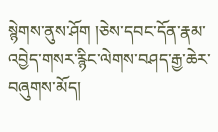སྙེགས་ནུས་ཤོག །ཅེས་དབང་དོན་རྣམ་འབྱེད་གསར་རྙིང་ལེགས་བཤད་རྒྱ་ཆེར་བཞུགས་མོད།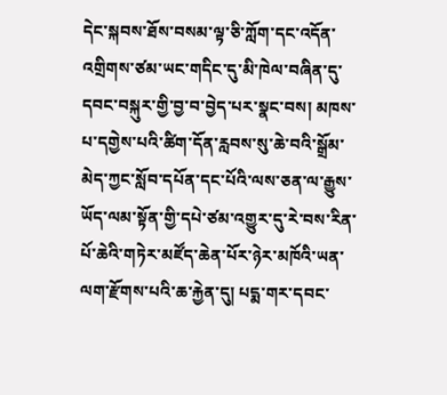དེང་སྐབས་ཐོས་བསམ་ལྟ་ཅི་ཀློག་དང་འདོན་འགྲིགས་ཙམ་ཡང་གདིང་དུ་མི་ཁེལ་བཞིན་དུ་དབང་བསྐུར་གྱི་བྱ་བ་བྱེད་པར་སྣང་བས། མཁས་པ་དགྱེས་པའི་ཚིག་དོན་རླབས་སུ་ཆེ་བའི་སྒྲོམ་མེད་ཀྱང་སློབ་དཔོན་དང་པོའི་ལས་ཅན་ལ་རྒྱུས་ཡོད་ལམ་སྟོན་གྱི་དཔེ་ཙམ་འགྱུར་དུ་རེ་བས་རིན་པོ་ཆེའི་གཏེར་མཛོད་ཆེན་པོར་ཉེར་མཁོའི་ཡན་ལག་རྫོགས་པའི་ཆ་རྐྱེན་དུ། པདྨ་གར་དབང་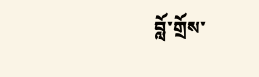བློ་གྲོས་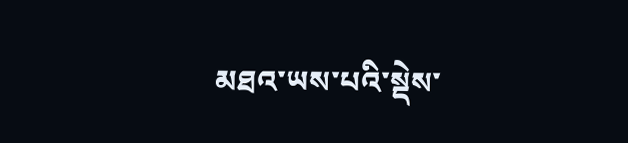མཐའ་ཡས་པའི་སྡེས་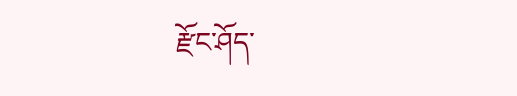རྫོང་ཤོད་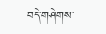བདེ་གཤེགས་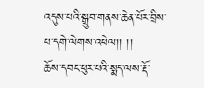འདུས་པའི་སྒྲུབ་གནས་ཆེན་པོར་བྲིས་པ་དགེ་ལེགས་འཕེལ།། །།
ཆོས་དབང་ཕུར་པའི་སྨད་ལས་རྡོ་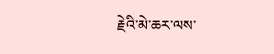རྗེའི་མེ་ཆར་ལས་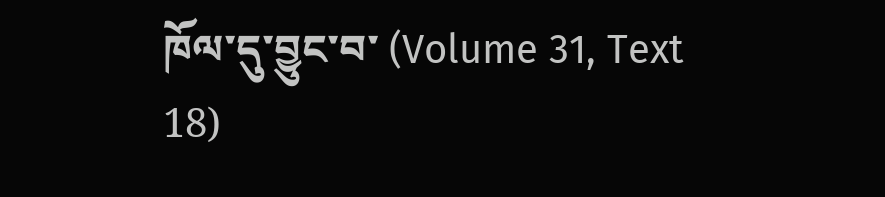ཁོལ་དུ་བྱུང་བ་ (Volume 31, Text 18)